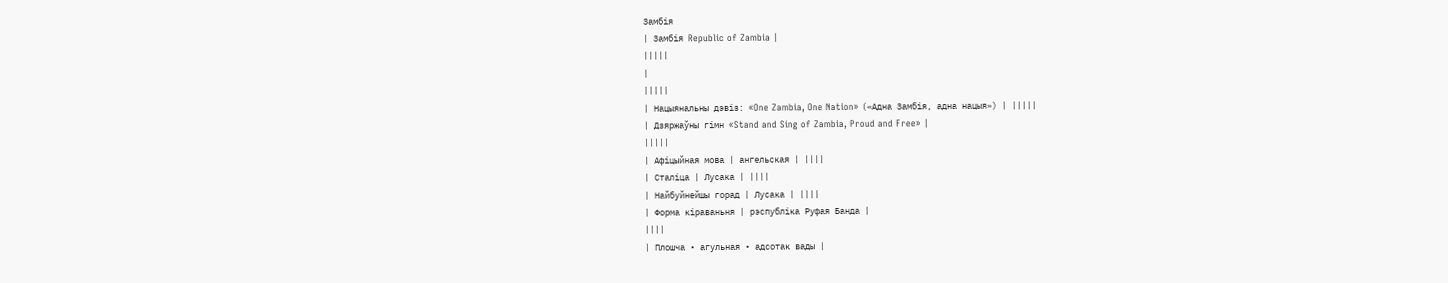Замбія
| Замбія Republic of Zambia |
|||||
|
|||||
| Нацыянальны дэвіз: «One Zambia, One Nation» («Адна Замбія, адна нацыя») | |||||
| Дзяржаўны гімн «Stand and Sing of Zambia, Proud and Free» |
|||||
| Афіцыйная мова | ангельская | ||||
| Сталіца | Лусака | ||||
| Найбуйнейшы горад | Лусака | ||||
| Форма кіраваньня | рэспубліка Руфая Банда |
||||
| Плошча • агульная • адсотак вады |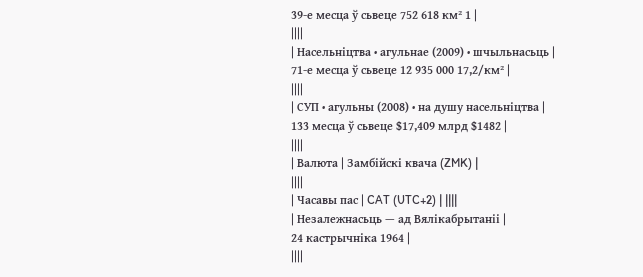39-е месца ў сьвеце 752 618 км² 1 |
||||
| Насельніцтва • агульнае (2009) • шчыльнасьць |
71-е месца ў сьвеце 12 935 000 17,2/км² |
||||
| СУП • агульны (2008) • на душу насельніцтва |
133 месца ў сьвеце $17,409 млрд $1482 |
||||
| Валюта | Замбійскі квача (ZMK) |
||||
| Часавы пас | CAT (UTC+2) | ||||
| Незалежнасьць — ад Вялікабрытаніі |
24 кастрычніка 1964 |
||||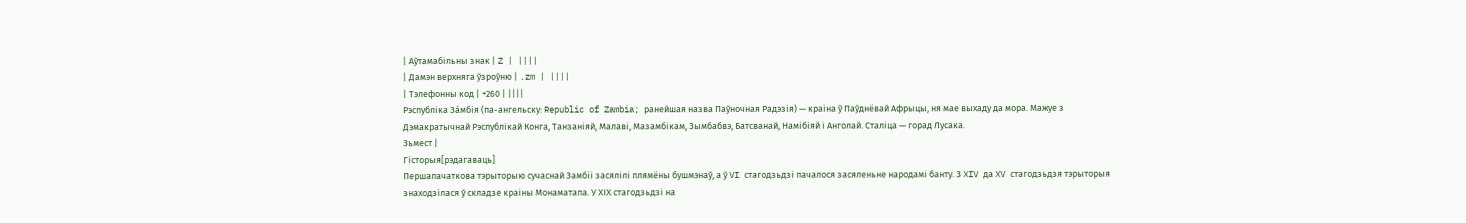| Аўтамабільны знак | Z | ||||
| Дамэн верхняга ўзроўню | .zm | ||||
| Тэлефонны код | +260 | ||||
Рэспубліка За́мбія (па-ангельску: Republic of Zambia; ранейшая назва Паўночная Радэзія) — краіна ў Паўднёвай Афрыцы, ня мае выхаду да мора. Мажуе з Дэмакратычнай Рэспублікай Конга, Танзаніяй, Малаві, Мазамбікам, Зымбабвэ, Батсванай, Намібіяй і Анголай. Сталіца — горад Лусака.
Зьмест |
Гісторыя[рэдагаваць]
Першапачаткова тэрыторыю сучаснай Замбіі засялілі плямёны бушмэнаў, а ў VI стагодзьдзі пачалося засяленьне народамі банту. З XIV да XV стагодзьдзя тэрыторыя знаходзілася ў складзе краіны Монаматапа. У ХІХ стагодзьдзі на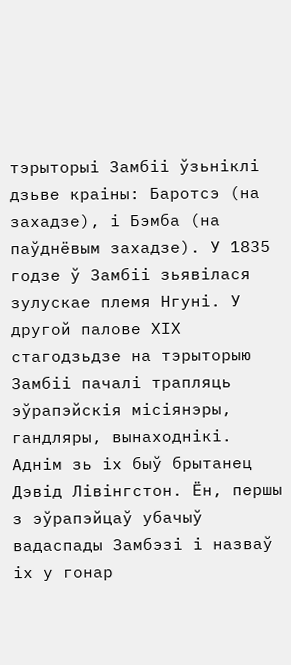тэрыторыі Замбіі ўзьніклі дзьве краіны: Баротсэ (на захадзе), і Бэмба (на паўднёвым захадзе). У 1835 годзе ў Замбіі зьявілася зулускае племя Нгуні. У другой палове ХІХ стагодзьдзе на тэрыторыю Замбіі пачалі трапляць эўрапэйскія місіянэры, гандляры, вынаходнікі. Аднім зь іх быў брытанец Дэвід Лівінгстон. Ён, першы з эўрапэйцаў убачыў вадаспады Замбэзі і назваў іх у гонар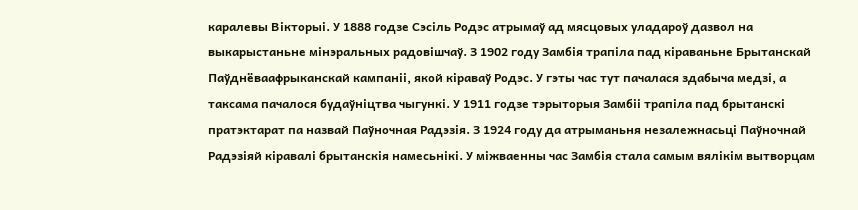каралевы Вікторыі. У 1888 годзе Сэсіль Родэс атрымаў ад мясцовых уладароў дазвол на выкарыстаньне мінэральных радовішчаў. З 1902 году Замбія трапіла пад кіраваньне Брытанскай Паўднёваафрыканскай кампаніі, якой кіраваў Родэс. У гэты час тут пачалася здабыча медзі, а таксама пачалося будаўніцтва чыгункі. У 1911 годзе тэрыторыя Замбіі трапіла пад брытанскі пратэктарат па назвай Паўночная Радэзія. З 1924 году да атрыманьня незалежнасьці Паўночнай Радэзіяй кіравалі брытанскія намесьнікі. У міжваенны час Замбія стала самым вялікім вытворцам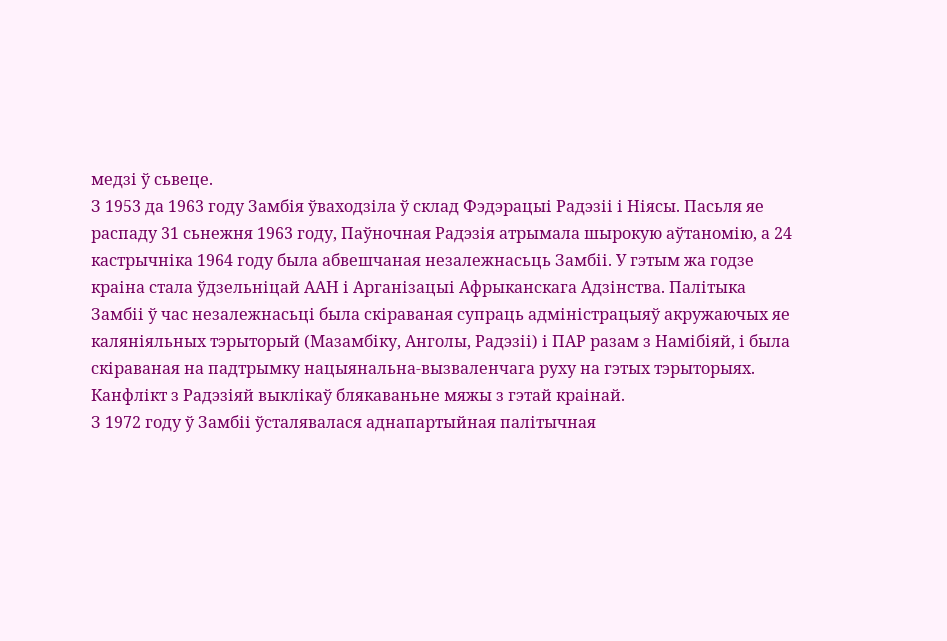медзі ў сьвеце.
З 1953 да 1963 году Замбія ўваходзіла ў склад Фэдэрацыі Радэзіі і Ніясы. Пасьля яе распаду 31 сьнежня 1963 году, Паўночная Радэзія атрымала шырокую аўтаномію, а 24 кастрычніка 1964 году была абвешчаная незалежнасьць Замбіі. У гэтым жа годзе краіна стала ўдзельніцай ААН і Арганізацыі Афрыканскага Адзінства. Палітыка Замбіі ў час незалежнасьці была скіраваная супраць адміністрацыяў акружаючых яе каляніяльных тэрыторый (Мазамбіку, Анголы, Радэзіі) і ПАР разам з Намібіяй, і была скіраваная на падтрымку нацыянальна-вызваленчага руху на гэтых тэрыторыях. Канфлікт з Радэзіяй выклікаў блякаваньне мяжы з гэтай краінай.
З 1972 году ў Замбіі ўсталявалася аднапартыйная палітычная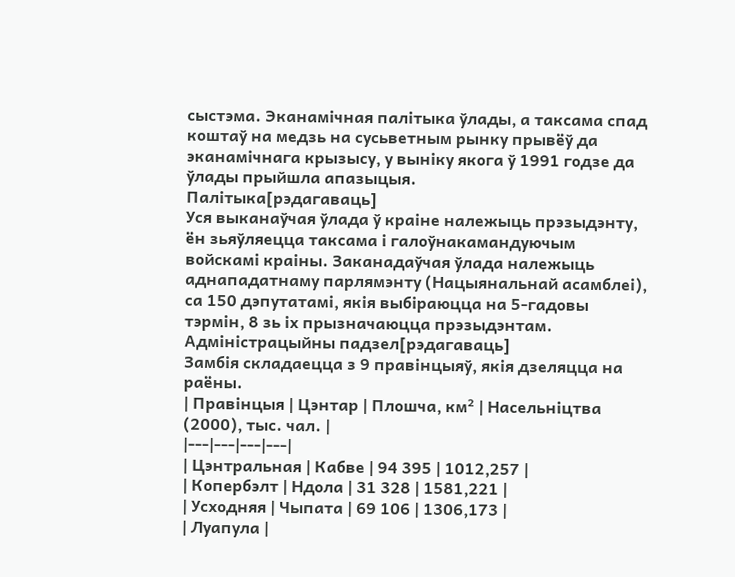сыстэма. Эканамічная палітыка ўлады, а таксама спад коштаў на медзь на сусьветным рынку прывёў да эканамічнага крызысу, у выніку якога ў 1991 годзе да ўлады прыйшла апазыцыя.
Палітыка[рэдагаваць]
Уся выканаўчая ўлада ў краіне належыць прэзыдэнту, ён зьяўляецца таксама і галоўнакамандуючым войскамі краіны. Заканадаўчая ўлада належыць аднападатнаму парлямэнту (Нацыянальнай асамблеі), са 150 дэпутатамі, якія выбіраюцца на 5-гадовы тэрмін, 8 зь іх прызначаюцца прэзыдэнтам.
Адміністрацыйны падзел[рэдагаваць]
Замбія складаецца з 9 правінцыяў, якія дзеляцца на раёны.
| Правінцыя | Цэнтар | Плошча, км² | Насельніцтва (2000), тыс. чал. |
|---|---|---|---|
| Цэнтральная | Кабве | 94 395 | 1012,257 |
| Копербэлт | Ндола | 31 328 | 1581,221 |
| Усходняя | Чыпата | 69 106 | 1306,173 |
| Луапула |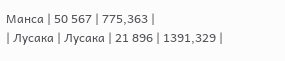Манса | 50 567 | 775,363 |
| Лусака | Лусака | 21 896 | 1391,329 |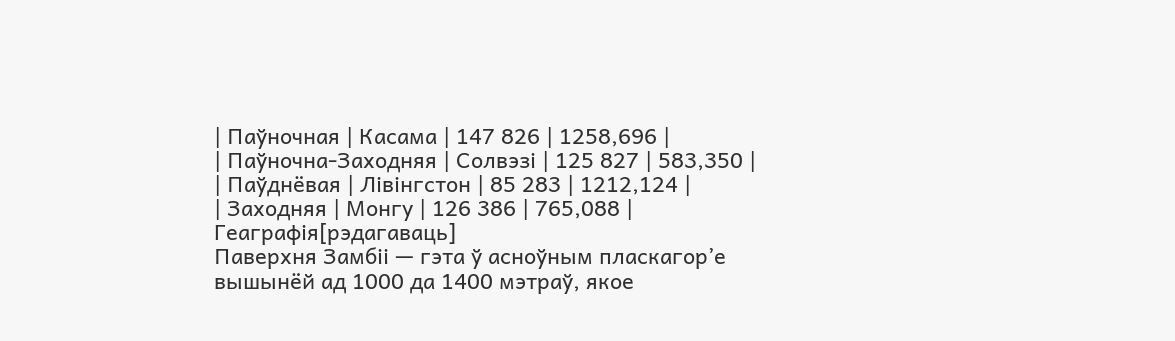| Паўночная | Касама | 147 826 | 1258,696 |
| Паўночна-Заходняя | Солвэзі | 125 827 | 583,350 |
| Паўднёвая | Лівінгстон | 85 283 | 1212,124 |
| Заходняя | Монгу | 126 386 | 765,088 |
Геаграфія[рэдагаваць]
Паверхня Замбіі — гэта ў асноўным пласкагор’е вышынёй ад 1000 да 1400 мэтраў, якое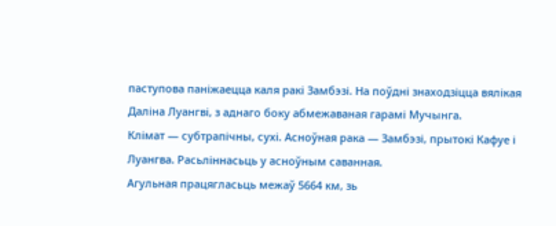паступова паніжаецца каля ракі Замбэзі. На поўдні знаходзіцца вялікая Даліна Луангві, з аднаго боку абмежаваная гарамі Мучынга.
Клімат — субтрапічны, сухі. Асноўная рака — Замбэзі, прытокі Кафуе і Луангва. Расьліннасьць у асноўным саванная.
Агульная працягласьць межаў 5664 км, зь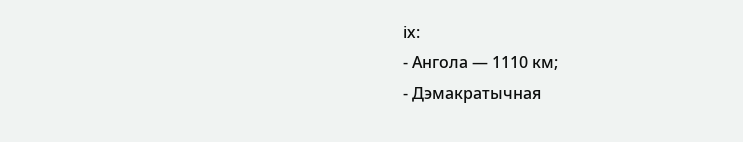іх:
- Ангола — 1110 км;
- Дэмакратычная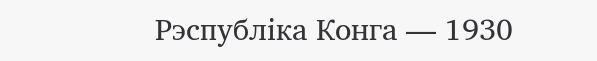Рэспубліка Конга — 1930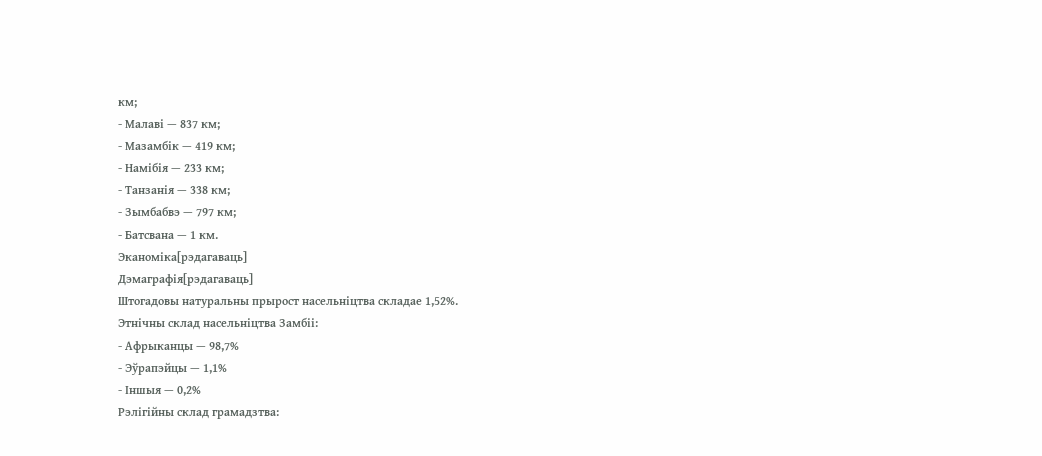км;
- Малаві — 837 км;
- Мазамбік — 419 км;
- Намібія — 233 км;
- Танзанія — 338 км;
- Зымбабвэ — 797 км;
- Батсвана — 1 км.
Эканоміка[рэдагаваць]
Дэмаграфія[рэдагаваць]
Штогадовы натуральны прырост насельніцтва складае 1,52%.
Этнічны склад насельніцтва Замбіі:
- Афрыканцы — 98,7%
- Эўрапэйцы — 1,1%
- Іншыя — 0,2%
Рэлігійны склад грамадзтва: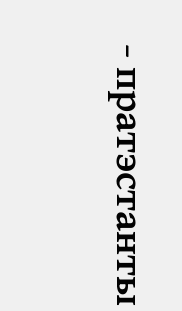- пратэстанты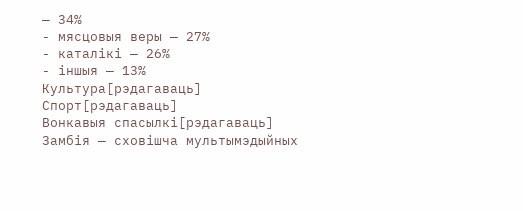— 34%
- мясцовыя веры — 27%
- каталікі — 26%
- іншыя — 13%
Культура[рэдагаваць]
Спорт[рэдагаваць]
Вонкавыя спасылкі[рэдагаваць]
Замбія — сховішча мультымэдыйных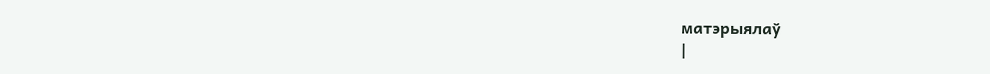матэрыялаў
|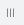|||